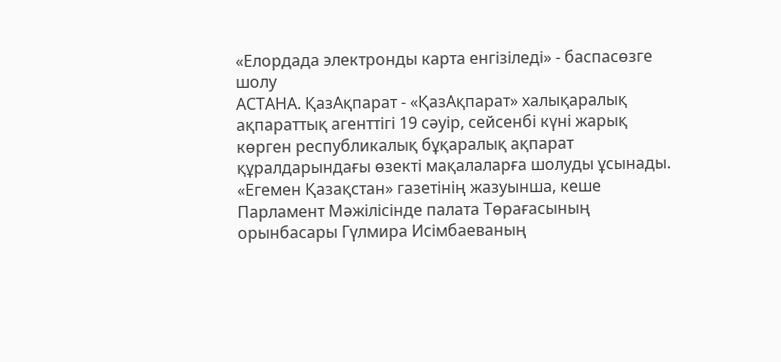«Елордада электронды карта енгізіледі» - баспасөзге шолу
АСТАНА. ҚазАқпарат - «ҚазАқпарат» халықаралық ақпараттық агенттігі 19 сәуір, сейсенбі күні жарық көрген республикалық бұқаралық ақпарат құралдарындағы өзекті мақалаларға шолуды ұсынады.
«Егемен Қазақстан» газетінің жазуынша, кеше Парламент Мәжілісінде палата Төрағасының орынбасары Гүлмира Исімбаеваның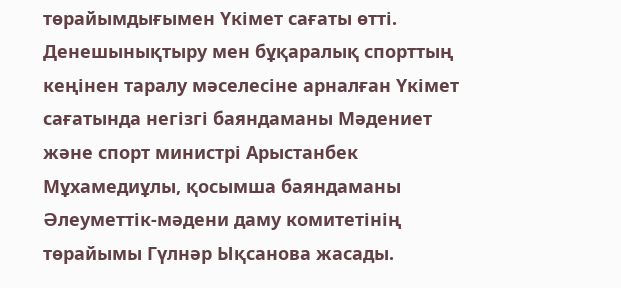төрайымдығымен Үкімет сағаты өтті. Денешынықтыру мен бұқаралық спорттың кеңінен таралу мәселесіне арналған Үкімет сағатында негізгі баяндаманы Мәдениет және спорт министрі Арыстанбек Мұхамедиұлы, қосымша баяндаманы Әлеуметтік-мәдени даму комитетінің төрайымы Гүлнәр Ықсанова жасады.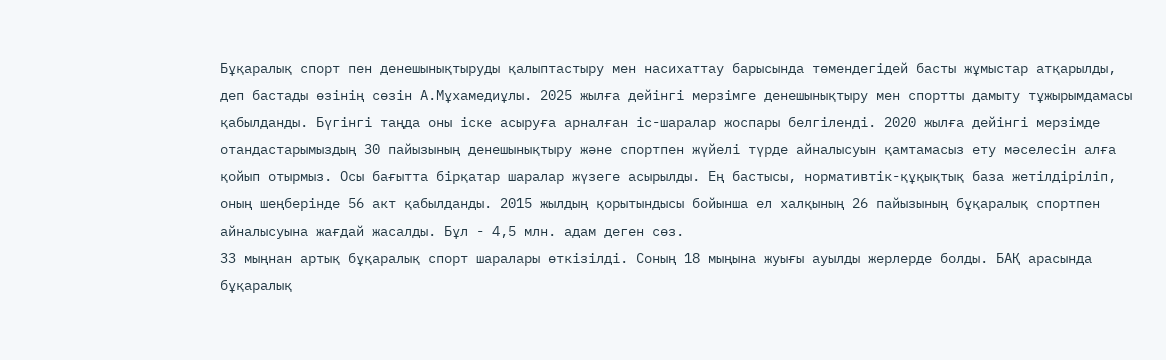Бұқаралық спорт пен денешынықтыруды қалыптастыру мен насихаттау барысында төмендегідей басты жұмыстар атқарылды, деп бастады өзінің сөзін А.Мұхамедиұлы. 2025 жылға дейінгі мерзімге денешынықтыру мен спортты дамыту тұжырымдамасы қабылданды. Бүгінгі таңда оны іске асыруға арналған іс-шаралар жоспары белгіленді. 2020 жылға дейінгі мерзімде отандастарымыздың 30 пайызының денешынықтыру және спортпен жүйелі түрде айналысуын қамтамасыз ету мәселесін алға қойып отырмыз. Осы бағытта бірқатар шаралар жүзеге асырылды. Ең бастысы, нормативтік-құқықтық база жетілдіріліп, оның шеңберінде 56 акт қабылданды. 2015 жылдың қорытындысы бойынша ел халқының 26 пайызының бұқаралық спортпен айналысуына жағдай жасалды. Бұл - 4,5 млн. адам деген сөз.
33 мыңнан артық бұқаралық спорт шаралары өткізілді. Соның 18 мыңына жуығы ауылды жерлерде болды. БАҚ арасында бұқаралық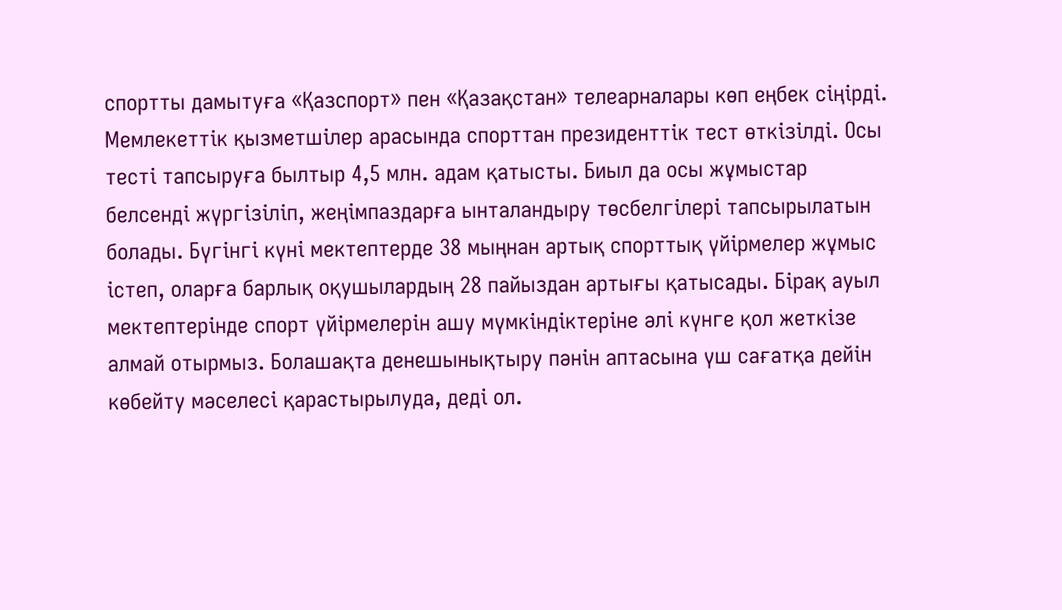спортты дамытуға «Қазспорт» пен «Қазақстан» телеарналары көп еңбек сіңірді. Мемлекеттік қызметшілер арасында спорттан президенттік тест өткізілді. Осы тесті тапсыруға былтыр 4,5 млн. адам қатысты. Биыл да осы жұмыстар белсенді жүргізіліп, жеңімпаздарға ынталандыру төсбелгілері тапсырылатын болады. Бүгінгі күні мектептерде 38 мыңнан артық спорттық үйірмелер жұмыс істеп, оларға барлық оқушылардың 28 пайыздан артығы қатысады. Бірақ ауыл мектептерінде спорт үйірмелерін ашу мүмкіндіктеріне әлі күнге қол жеткізе алмай отырмыз. Болашақта денешынықтыру пәнін аптасына үш сағатқа дейін көбейту мәселесі қарастырылуда, деді ол.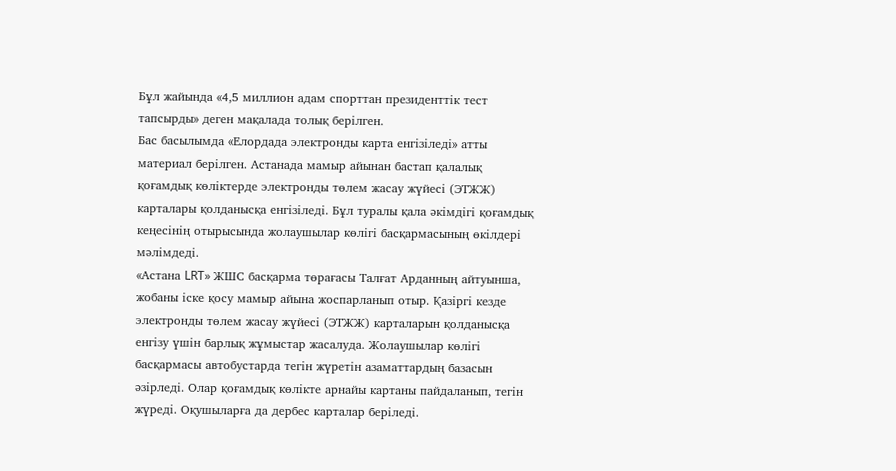Бұл жайында «4,5 миллион адам спорттан президенттік тест тапсырды» деген мақалада толық берілген.
Бас басылымда «Елордада электронды карта енгізіледі» атты материал берілген. Астанада мамыр айынан бастап қалалық қоғамдық көліктерде электронды төлем жасау жүйесі (ЭТЖЖ) карталары қолданысқа енгізіледі. Бұл туралы қала әкімдігі қоғамдық кеңесінің отырысында жолаушылар көлігі басқармасының өкілдері мәлімдеді.
«Астана LRT» ЖШС басқарма төрағасы Талғат Арданның айтуынша, жобаны іске қосу мамыр айына жоспарланып отыр. Қазіргі кезде электронды төлем жасау жүйесі (ЭТЖЖ) карталарын қолданысқа енгізу үшін барлық жұмыстар жасалуда. Жолаушылар көлігі басқармасы автобустарда тегін жүретін азаматтардың базасын әзірледі. Олар қоғамдық көлікте арнайы картаны пайдаланып, тегін жүреді. Оқушыларға да дербес карталар беріледі.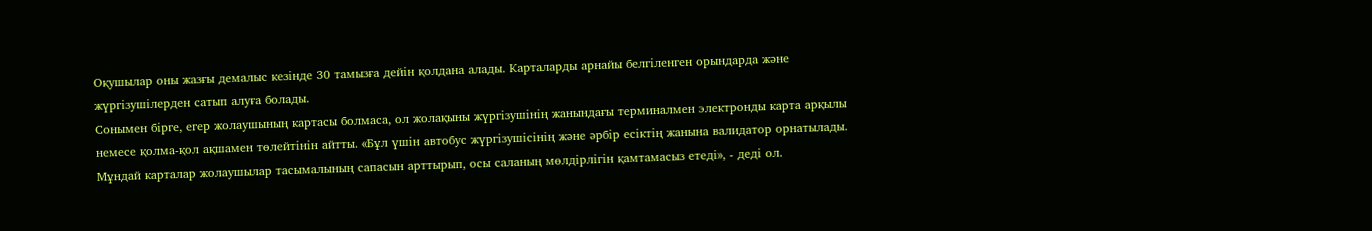Оқушылар оны жазғы демалыс кезінде 30 тамызға дейін қолдана алады. Карталарды арнайы белгіленген орындарда және жүргізушілерден сатып алуға болады.
Сонымен бірге, егер жолаушының картасы болмаса, ол жолақыны жүргізушінің жанындағы терминалмен электронды карта арқылы немесе қолма-қол ақшамен төлейтінін айтты. «Бұл үшін автобус жүргізушісінің және әрбір есіктің жанына валидатор орнатылады. Мұндай карталар жолаушылар тасымалының сапасын арттырып, осы саланың мөлдірлігін қамтамасыз етеді», - деді ол.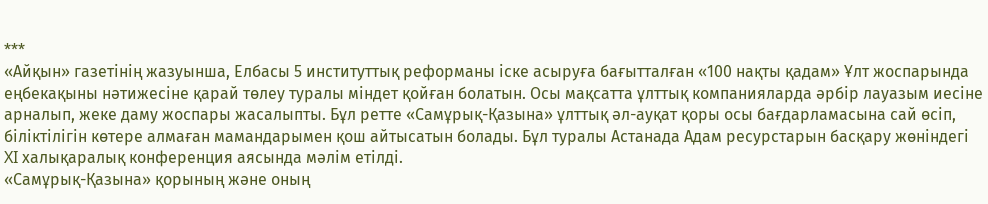***
«Айқын» газетінің жазуынша, Елбасы 5 институттық реформаны іске асыруға бағытталған «100 нақты қадам» Ұлт жоспарында еңбекақыны нәтижесіне қарай төлеу туралы міндет қойған болатын. Осы мақсатта ұлттық компанияларда әрбір лауазым иесіне арналып, жеке даму жоспары жасалыпты. Бұл ретте «Самұрық-Қазына» ұлттық әл-ауқат қоры осы бағдарламасына сай өсіп, біліктілігін көтере алмаған мамандарымен қош айтысатын болады. Бұл туралы Астанада Адам ресурстарын басқару жөніндегі XI халықаралық конференция аясында мәлім етілді.
«Самұрық-Қазына» қорының және оның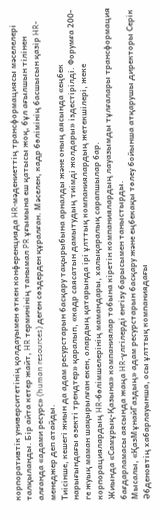корпоративтік университетінің қолдауымен өткен конференцияда HR-мәдениеттің трансформациясы мәселелері талқыланды. Бір айта кетер жайт, HR терминінің танымал PR ұғымына еш қатысы жоқ, бұл ағылшын тілінен алғанда «адами ресурс» (human resources) деген сөздерден құралған. Мәселен, кадр бөлімінің басшысын қазір HR-менеджер деп атайды.
Тиісінше, кешегі жиын да адам ресурстарын басқару тақырыбына арналды және оның аясында «еңбек нарығындағы өзекті трендтер» қаралып, «кадр саясатын дамытудың тиімді жолдары» іздестірілді. Форумға 200-ге жуық маман шақырылған екен, олардың қатарында ірі ұлттық компаниялардың жетекшілері, жеке корпорациялардың HR-бөлімшелерінің мамандары, халықаралық сарапшылар бар.
Жиында «Самұрық-Қазына» компаниялар тобына кіретін компаниялардың лауазымды тұлғалары трансформация бағдарламасы аясында жаңа HR-үлгілерді енгізу барысымен таныстырды.
Мысалы, «ҚазМұнайГаздың» адам ресурстарын басқару және еңбекақы төлеу бойынша атқарушы директоры Серік Әбденовтің хабарлауынша, осы ұлттық компаниядағы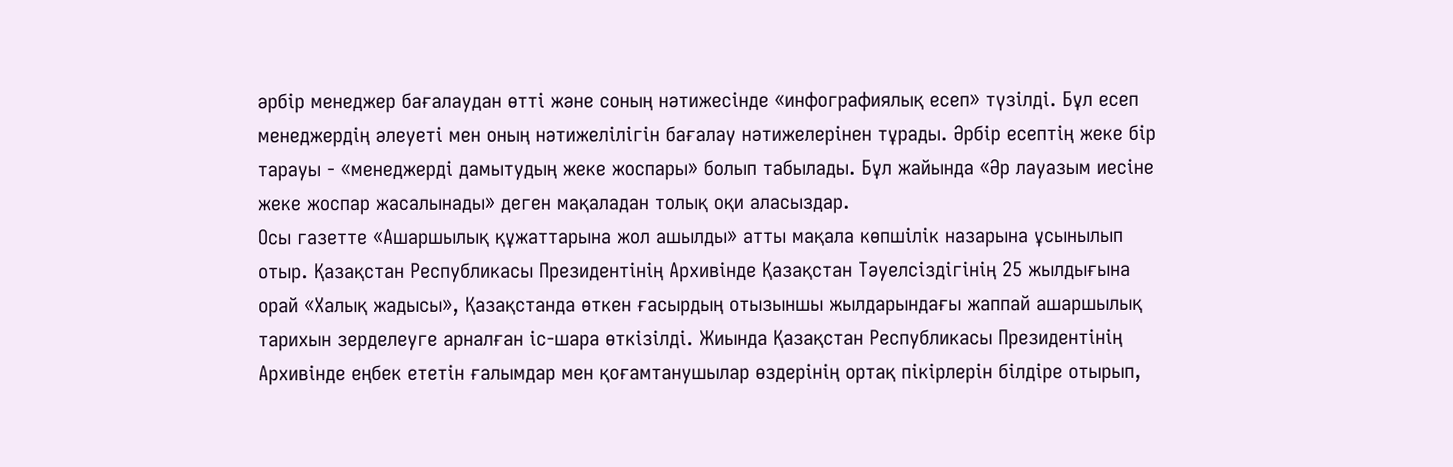әрбір менеджер бағалаудан өтті және соның нәтижесінде «инфографиялық есеп» түзілді. Бұл есеп менеджердің әлеуеті мен оның нәтижелілігін бағалау нәтижелерінен тұрады. Әрбір есептің жеке бір тарауы - «менеджерді дамытудың жеке жоспары» болып табылады. Бұл жайында «Әр лауазым иесіне жеке жоспар жасалынады» деген мақаладан толық оқи аласыздар.
Осы газетте «Ашаршылық құжаттарына жол ашылды» атты мақала көпшілік назарына ұсынылып отыр. Қазақстан Республикасы Президентінің Архивінде Қазақстан Тәуелсіздігінің 25 жылдығына орай «Халық жадысы», Қазақстанда өткен ғасырдың отызыншы жылдарындағы жаппай ашаршылық тарихын зерделеуге арналған іс-шара өткізілді. Жиында Қазақстан Республикасы Президентінің Архивінде еңбек ететін ғалымдар мен қоғамтанушылар өздерінің ортақ пікірлерін білдіре отырып,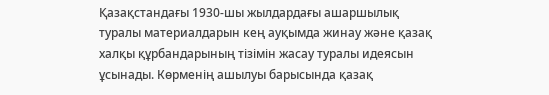Қазақстандағы 1930-шы жылдардағы ашаршылық туралы материалдарын кең ауқымда жинау және қазақ халқы құрбандарының тізімін жасау туралы идеясын ұсынады. Көрменің ашылуы барысында қазақ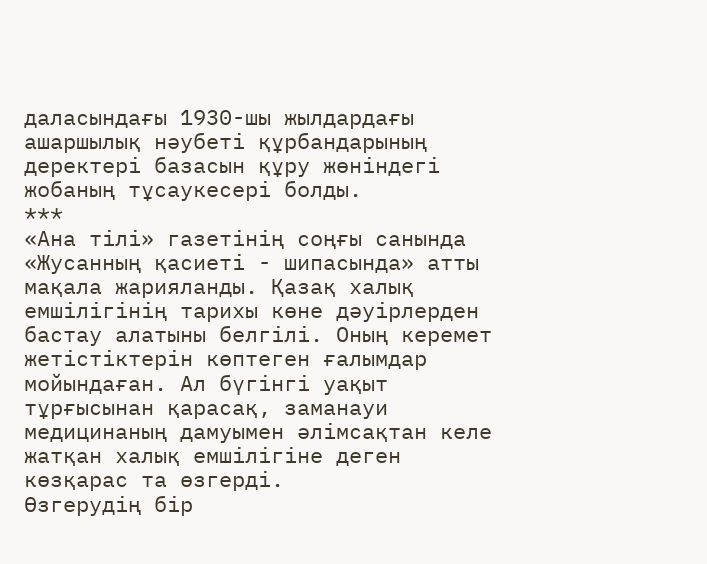даласындағы 1930-шы жылдардағы ашаршылық нәубеті құрбандарының деректері базасын құру жөніндегі жобаның тұсаукесері болды.
***
«Ана тілі» газетінің соңғы санында «Жусанның қасиеті - шипасында» атты мақала жарияланды. Қазақ халық емшілігінің тарихы көне дәуірлерден бастау алатыны белгілі. Оның керемет жетістіктерін көптеген ғалымдар мойындаған. Ал бүгінгі уақыт тұрғысынан қарасақ, заманауи медицинаның дамуымен әлімсақтан келе жатқан халық емшілігіне деген көзқарас та өзгерді.
Өзгерудің бір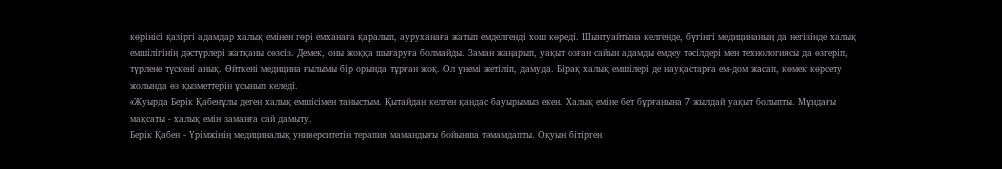көрінісі қазіргі адамдар халық емінен гөрі емханаға қаралып, ауруханаға жатып емделгенді хош көреді. Шынтуайтына келгенде, бүгінгі медицинаның да негізінде халық емшілігінің дәстүрлері жатқаны сөзсіз. Демек, оны жоққа шығаруға болмайды. Заман жаңарып, уақыт озған сайын адамды емдеу тәсілдері мен технологиясы да өзгеріп, түрлене түскені анық. Өйткені медицина ғылымы бір орында тұрған жоқ. Ол үнемі жетіліп, дамуда. Бірақ халық емшілері де науқастарға ем-дом жасап, көмек көрсету жолында өз қызметтерін ұсынып келеді.
«Жуырда Берік Қабенұлы деген халық емшісімен таныстым. Қытайдан келген қандас бауырымыз екен. Халық еміне бет бұрғанына 7 жылдай уақыт болыпты. Мұндағы мақсаты - халық емін заманға сай дамыту.
Берік Қабен - Үрімжінің медициналық университетін терапия мамандығы бойынша тәмамдапты. Оқуын бітірген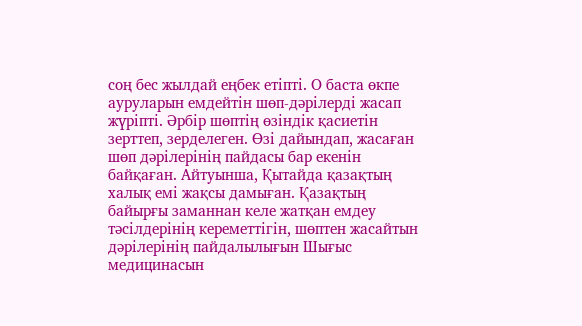соң бес жылдай еңбек етіпті. О баста өкпе ауруларын емдейтін шөп-дәрілерді жасап жүріпті. Әрбір шөптің өзіндік қасиетін зерттеп, зерделеген. Өзі дайындап, жасаған шөп дәрілерінің пайдасы бар екенін байқаған. Айтуынша, Қытайда қазақтың халық емі жақсы дамыған. Қазақтың байырғы заманнан келе жатқан емдеу тәсілдерінің кереметтігін, шөптен жасайтын дәрілерінің пайдалылығын Шығыс медицинасын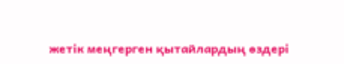жетік меңгерген қытайлардың өздері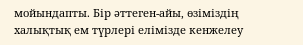мойындапты. Бір әттеген-айы, өзіміздің халықтық ем түрлері елімізде кенжелеу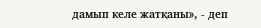дамып келе жатқаны», - деп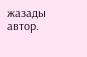жазады автор.